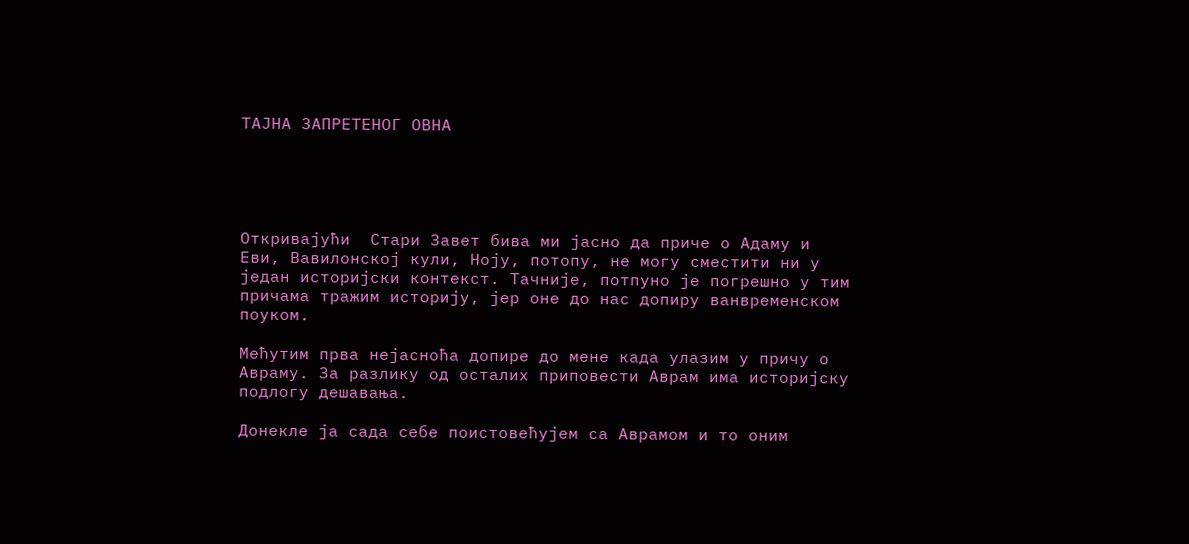ТАЈНА ЗАПРЕТЕНОГ ОВНА





Откривајући  Стари Завет бива ми јасно да приче о Адаму и Еви, Вавилонској кули, Ноју, потопу, не могу сместити ни у један историјски контекст. Тачније, потпуно је погрешно у тим причама тражим историју, јер оне до нас допиру ванвременском поуком.

Мећутим прва нејасноћа допире до мене када улазим у причу о Авраму. За разлику од осталих приповести Аврам има историјску подлогу дешавања.

Донекле ја сада себе поистовећујем са Аврамом и то оним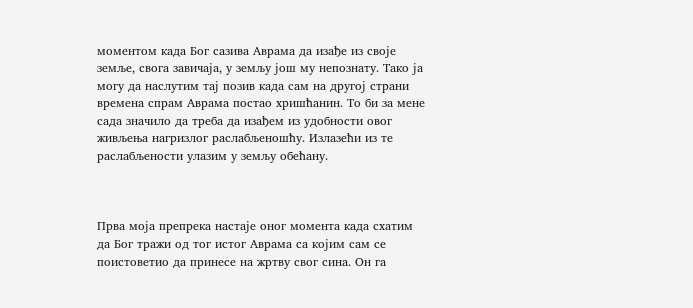моментом када Бог сазива Аврама да изађе из своје земље, свога завичаја, у земљу још му непознату. Тако ја могу да наслутим тај позив када сам на другој страни времена спрам Аврама постао хришћанин. То би за мене сада значило да треба да изађем из удобности овог живљења нагризлог раслабљеношћу. Излазећи из те раслабљености улазим у земљу обећану.



Прва моја препрека настаје оног момента када схатим да Бог тражи од тог истог Аврама са којим сам се поистоветио да принесе на жртву свог сина. Он га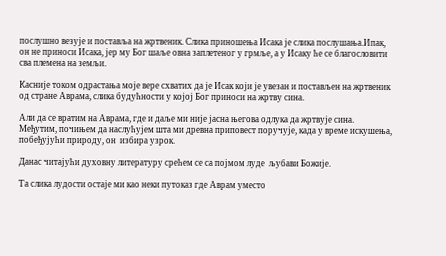послушно везује и поставља на жртвеник. Слика приношења Исака је слика послушања.Ипак, он не приноси Исака, јер му Бог шаље овна заплетеног у грмље, а у Исаку ће се благословити сва племена на земљи.

Касније током одрастања моје вере схватих да је Исак који је увезан и постављен на жртвеник од стране Аврама, слика будућности у којој Бог приноси на жртву сина.

Али да се вратим на Аврама, где и даље ми није јасна његова одлука да жртвује сина. Међутим, почињем да наслућујем шта ми древна приповест поручује, када у време искушења, побеђујући природу, он  избира узрок.

Данас читајући духовну литературу срећем се са појмом луде  љубави Божије.

Та слика лудости остаје ми као неки путоказ где Аврам уместо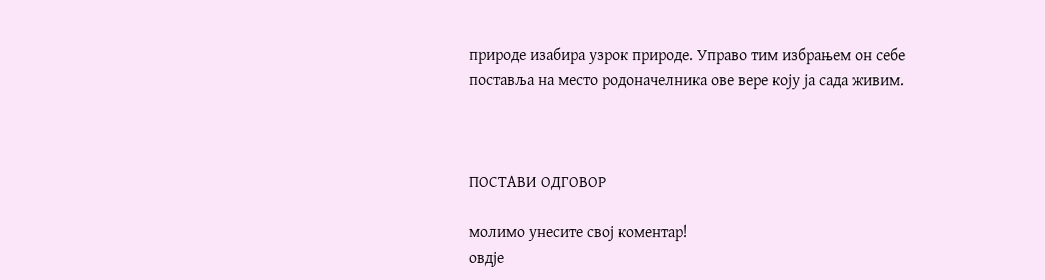природе изабира узрок природе. Управо тим избрањем он себе поставља на место родоначелника ове вере коју ја сада живим.



ПОСТАВИ ОДГОВОР

молимо унесите свој коментар!
овдје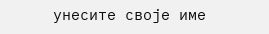унесите своје име